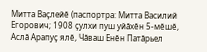Митта Ваçлейĕ (паспортра: Митта Василий Егорович; 1908 çулхи пуш уйăхĕн 5-мĕшĕ, Аслă Арапуç ялĕ, Чăваш Енĕн Патăрьел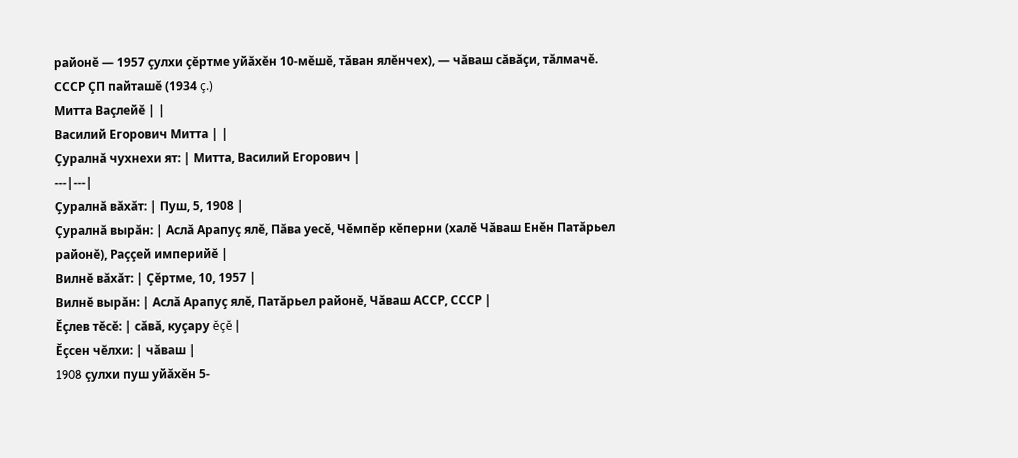районĕ — 1957 çулхи çĕртме уйăхĕн 10-мĕшĕ, тăван ялĕнчех), — чăваш сăвăçи, тăлмачĕ.
СССР ÇП пайташĕ (1934 ç.)
Митта Ваçлейĕ | |
Василий Егорович Митта | |
Çуралнă чухнехи ят: | Митта, Василий Егорович |
---|---|
Çуралнă вăхăт: | Пуш, 5, 1908 |
Çуралнă вырăн: | Аслă Арапуç ялĕ, Пăва уесĕ, Чĕмпĕр кĕперни (халĕ Чăваш Енĕн Патăрьел районĕ), Раççей империйĕ |
Вилнĕ вăхăт: | Çĕртме, 10, 1957 |
Вилнĕ вырăн: | Аслă Арапуç ялĕ, Патăрьел районĕ, Чăваш АССР, СССР |
Ĕçлев тĕсĕ: | сăвă, куçару ĕçĕ |
Ĕçсен чĕлхи: | чăваш |
1908 çулхи пуш уйăхĕн 5-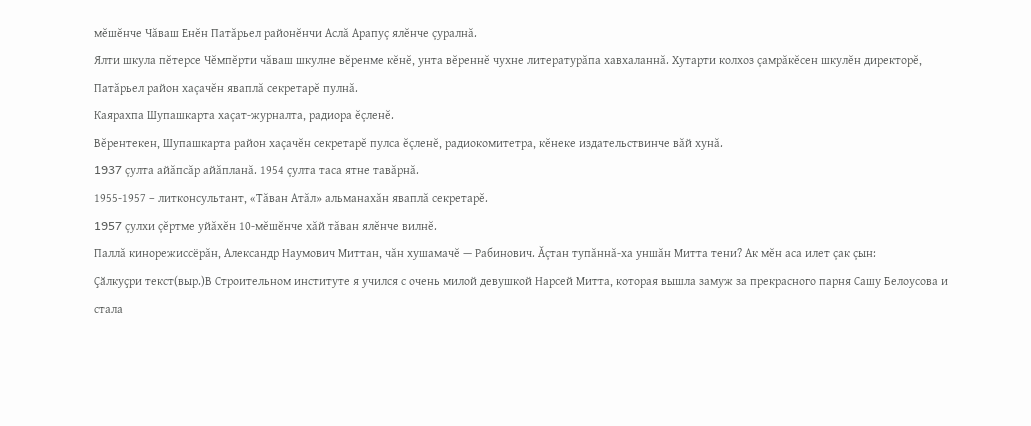мĕшĕнче Чăваш Енĕн Патăрьел районĕнчи Аслă Арапуç ялĕнче çуралнă.
Ялти шкула пĕтерсе Чĕмпĕрти чăваш шкулне вĕренме кĕнĕ, унта вĕреннĕ чухне литературăпа хавхаланнă. Хутарти колхоз çамрăкĕсен шкулĕн директорĕ, Патăрьел район хаçачĕн яваплă секретарĕ пулнă.
Каярахпа Шупашкарта хаçат-журналта, радиора ĕçленĕ.
Вĕрентекен, Шупашкарта район хаçачĕн секретарĕ пулса ĕçленĕ, радиокомитетра, кĕнеке издательствинче вăй хунă.
1937 çулта айăпсăр айăпланă. 1954 çулта таса ятне тавăрнă.
1955-1957 – литконсультант, «Тăван Атăл» альманахăн яваплă секретарĕ.
1957 çулхи çĕртме уйăхĕн 10-мĕшĕнче хăй тăван ялĕнче вилнĕ.
Паллă кинорежиссёрăн, Александр Наумович Миттан, чăн хушамачĕ — Рабинович. Ăçтан тупăннă-ха уншăн Митта тени? Ак мĕн аса илет çак çын:
Ҫӑлкуҫри текст(выр.)В Строительном институте я учился с очень милой девушкой Нарсей Митта, которая вышла замуж за прекрасного парня Сашу Белоусова и стала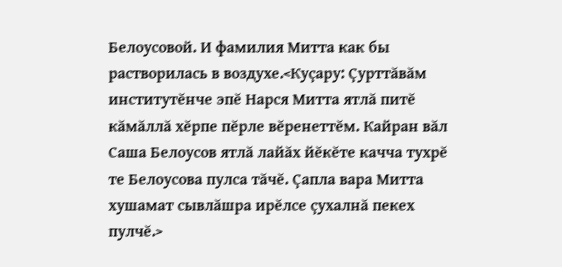Белоусовой. И фамилия Митта как бы растворилась в воздухе.<Куçару: Çурттăвăм институтĕнче эпĕ Нарся Митта ятлă питĕ кăмăллă хĕрпе пĕрле вĕренеттĕм. Кайран вăл Саша Белоусов ятлă лайăх йĕкĕте качча тухрĕ те Белоусова пулса тăчĕ. Çапла вара Митта хушамат сывлăшра ирĕлсе çухалнă пекех пулчĕ.>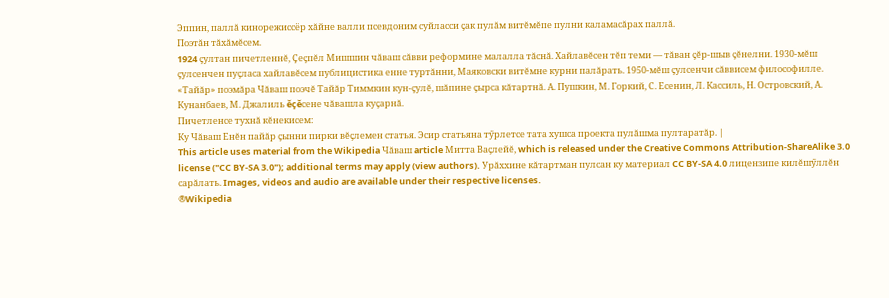Эппин, паллă кинорежиссёр хăйне валли псевдоним суйласси çак пулăм витĕмĕпе пулни каламасăрах паллă.
Поэтăн тăхăмĕсем.
1924 çултан пичетленнĕ, Çеçпĕл Мишшин чăваш сăвви реформине малалла тăснă. Хайлавĕсен тĕп теми — тăван çĕр-шыв çĕнелни. 1930-мĕш çулсенчен пуçласа хайлавĕсем публицистика енне туртăнни, Маяковски витĕмне курни палăрать. 1950-мĕш çулсенчи сăввисем философилле. «Тайăр» поэмăра Чăваш поэчĕ Тайăр Тиммкин кун-çулĕ, шăпине çырса кăтартнă. А. Пушкин, М. Горкий, С. Есенин, Л. Кассиль, Н. Островский, А. Кунанбаев, М. Джалиль ĕçĕсене чăвашла куçарнă.
Пичетленсе тухнă кĕнекисем:
Ку Чăваш Енĕн пайăр çынни пирки вĕçлемен статья. Эсир статьяна тӳрлетсе тата хушса проекта пулăшма пултаратăр. |
This article uses material from the Wikipedia Чăваш article Митта Ваçлейĕ, which is released under the Creative Commons Attribution-ShareAlike 3.0 license ("CC BY-SA 3.0"); additional terms may apply (view authors). Урăххине кăтартман пулсан ку материал CC BY-SA 4.0 лицензипе килĕшӳллĕн сарăлать. Images, videos and audio are available under their respective licenses.
®Wikipedia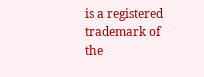is a registered trademark of the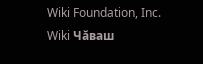Wiki Foundation, Inc. Wiki Чăваш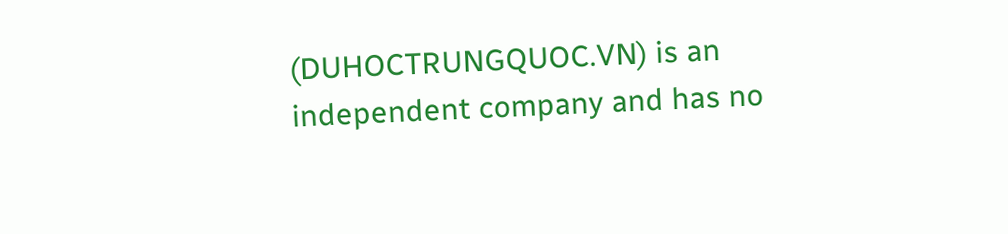(DUHOCTRUNGQUOC.VN) is an independent company and has no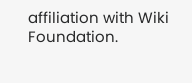affiliation with Wiki Foundation.